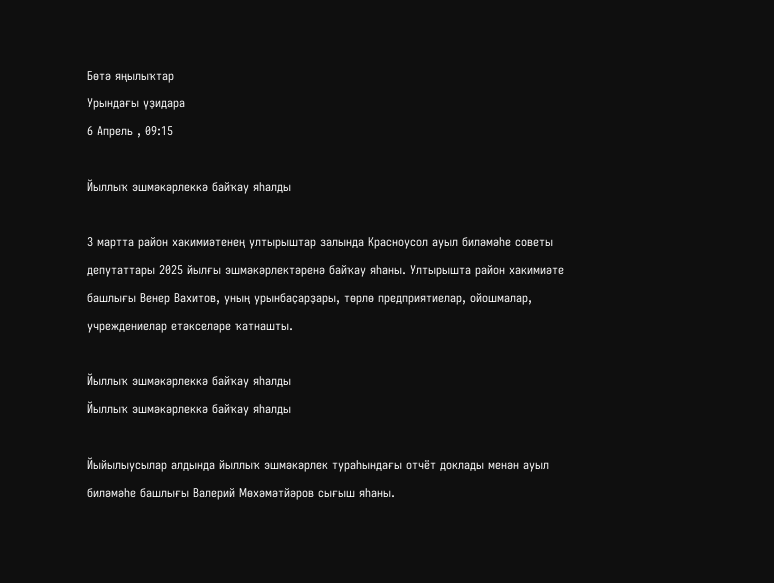Бөтә яңылыҡтар
Урындағы үҙидара
6 Апрель , 09:15

Йыллыҡ эшмәкәрлеккә байҡау яһалды

3 мартта район хакимиәтенең ултырыштар залында Красноусол ауыл биләмәһе советы депутаттары 2025 йылғы эшмәкәрлектәренә байҡау яһаны. Ултырышта район хакимиәте башлығы Венер Вахитов, уның урынбаҫарҙары, төрлө предприятиелар, ойошмалар, учреждениелар етәкселәре ҡатнашты.

Йыллыҡ эшмәкәрлеккә байҡау яһалды
Йыллыҡ эшмәкәрлеккә байҡау яһалды

Йыйылыусылар алдында йыллыҡ эшмәкәрлек тураһындағы отчёт доклады менән ауыл биләмәһе башлығы Валерий Мөхәмәтйәров сығыш яһаны.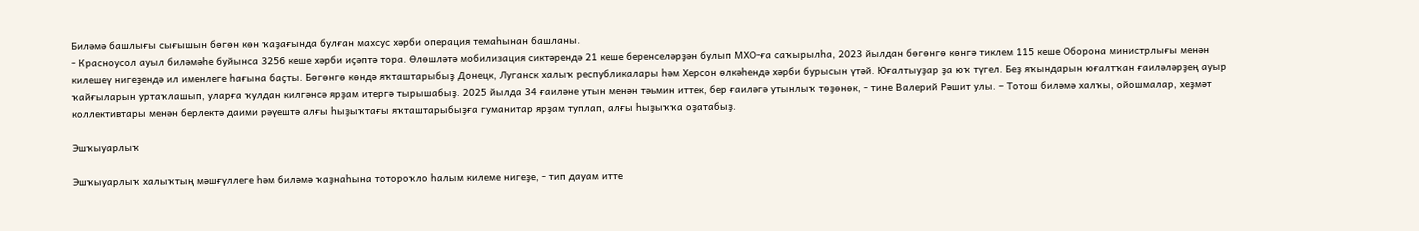Биләмә башлығы сығышын бөгөн көн ҡаҙағында булған махсус хәрби операция темаһынан башланы.
- Красноусол ауыл биләмәһе буйынса 3256 кеше хәрби иҫәптә тора. Өлөшләтә мобилизация сиктәрендә 21 кеше беренселәрҙән булып МХО-ға саҡырылһа, 2023 йылдан бөгөнгө көнгә тиклем 115 кеше Оборона министрлығы менән килешеү нигеҙендә ил именлеге һағына баҫты. Бөгөнгө көндә яҡташтарыбыҙ Донецк, Луганск халыҡ республикалары һәм Херсон өлкәһендә хәрби бурысын үтәй. Юғалтыуҙар ҙа юҡ түгел. Беҙ яҡындарын юғалтҡан ғаиләләрҙең ауыр ҡайғыларын уртаҡлашып, уларға ҡулдан килгәнсә ярҙам итергә тырышабыҙ. 2025 йылда 34 ғаиләне утын менән тәьмин иттек, бер ғаиләгә утынлыҡ төҙөнөк, - тине Валерий Рәшит улы. – Тотош биләмә халҡы, ойошмалар, хеҙмәт коллективтары менән берлектә даими рәүештә алғы һыҙыҡтағы яҡташтарыбыҙға гуманитар ярҙам туплап, алғы һыҙыҡҡа оҙатабыҙ.

Эшҡыуарлыҡ

Эшҡыуарлыҡ халыҡтың мәшғүллеге һәм биләмә ҡаҙнаһына тотороҡло һалым килеме нигеҙе, - тип дауам итте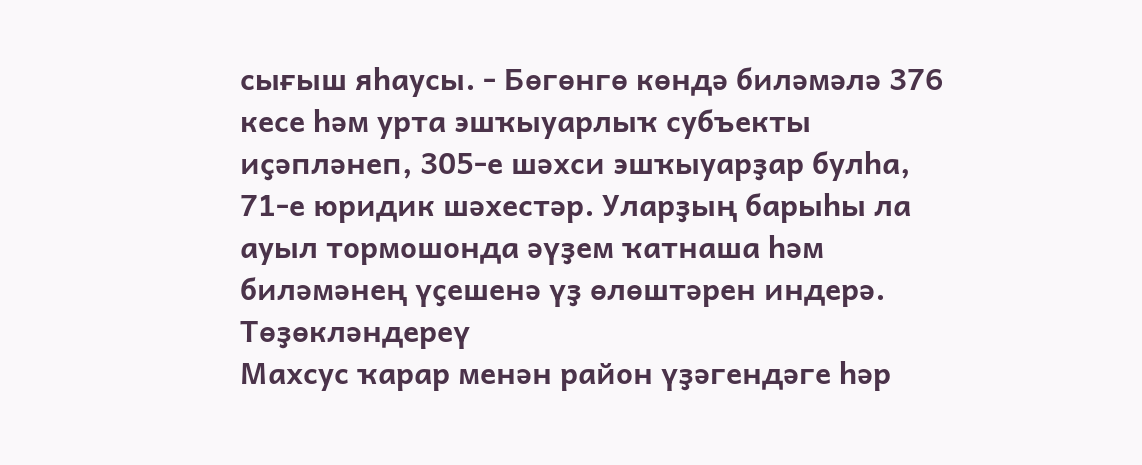сығыш яһаусы. - Бөгөнгө көндә биләмәлә 376 кесе һәм урта эшҡыуарлыҡ субъекты иҫәпләнеп, 305-е шәхси эшҡыуарҙар булһа, 71-е юридик шәхестәр. Уларҙың барыһы ла ауыл тормошонда әүҙем ҡатнаша һәм биләмәнең үҫешенә үҙ өлөштәрен индерә.
Төҙөкләндереү
Махсус ҡарар менән район үҙәгендәге һәр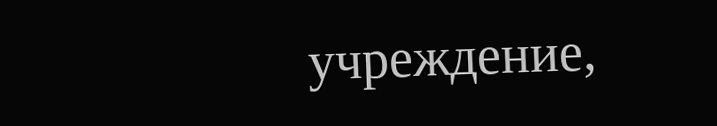учреждение,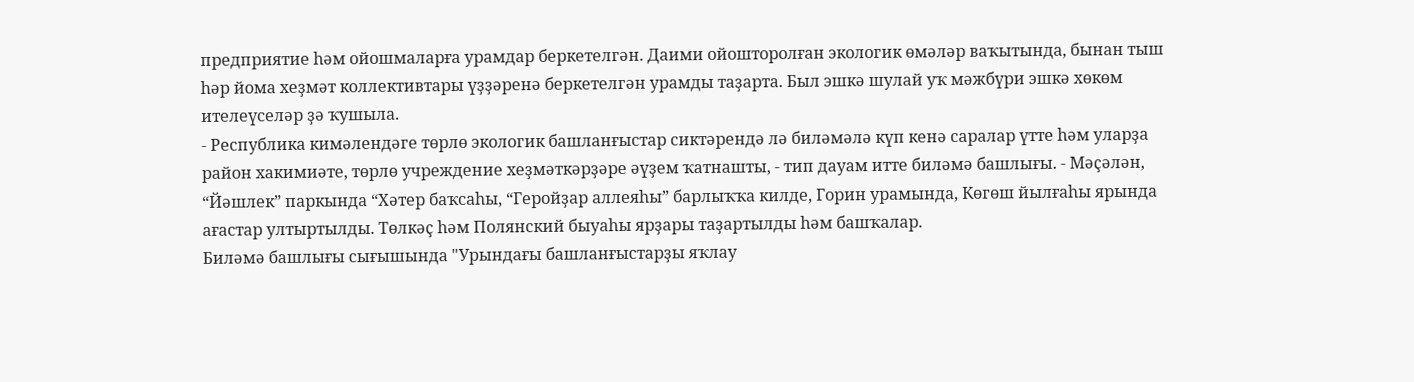предприятие һәм ойошмаларға урамдар беркетелгән. Даими ойошторолған экологик өмәләр ваҡытында, бынан тыш һәр йома хеҙмәт коллективтары үҙҙәренә беркетелгән урамды таҙарта. Был эшкә шулай уҡ мәжбүри эшкә хөкөм ителеүселәр ҙә ҡушыла.
- Республика кимәлендәге төрлө экологик башланғыстар сиктәрендә лә биләмәлә күп кенә саралар үтте һәм уларҙа район хакимиәте, төрлө учреждение хеҙмәткәрҙәре әүҙем ҡатнашты, - тип дауам итте биләмә башлығы. - Мәҫәлән, “Йәшлек” паркында “Хәтер баҡсаһы, “Геройҙар аллеяһы” барлыҡҡа килде, Горин урамында, Көгөш йылғаһы ярында ағастар ултыртылды. Төлкәҫ һәм Полянский быуаһы ярҙары таҙартылды һәм башҡалар.
Биләмә башлығы сығышында "Урындағы башланғыстарҙы яҡлау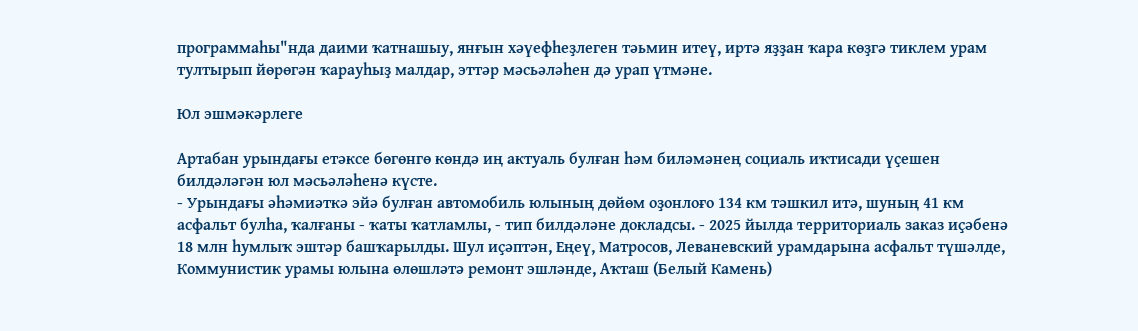программаһы"нда даими ҡатнашыу, янғын хәүефһеҙлеген тәьмин итеү, иртә яҙҙан ҡара көҙгә тиклем урам тултырып йөрөгән ҡарауһыҙ малдар, эттәр мәсьәләһен дә урап үтмәне.

Юл эшмәкәрлеге

Артабан урындағы етәксе бөгөнгө көндә иң актуаль булған һәм биләмәнең социаль иҡтисади үҫешен билдәләгән юл мәсьәләһенә күсте.
- Урындағы әһәмиәткә эйә булған автомобиль юлының дөйөм оҙонлоғо 134 км тәшкил итә, шуның 41 км асфальт булһа, ҡалғаны - ҡаты ҡатламлы, - тип билдәләне докладсы. - 2025 йылда территориаль заказ иҫәбенә 18 млн һумлыҡ эштәр башҡарылды. Шул иҫәптән, Еңеү, Матросов, Леваневский урамдарына асфальт түшәлде, Коммунистик урамы юлына өлөшләтә ремонт эшләнде, Аҡташ (Белый Камень)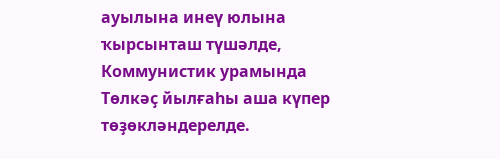ауылына инеү юлына ҡырсынташ түшәлде, Коммунистик урамында Төлкәҫ йылғаһы аша күпер төҙөкләндерелде.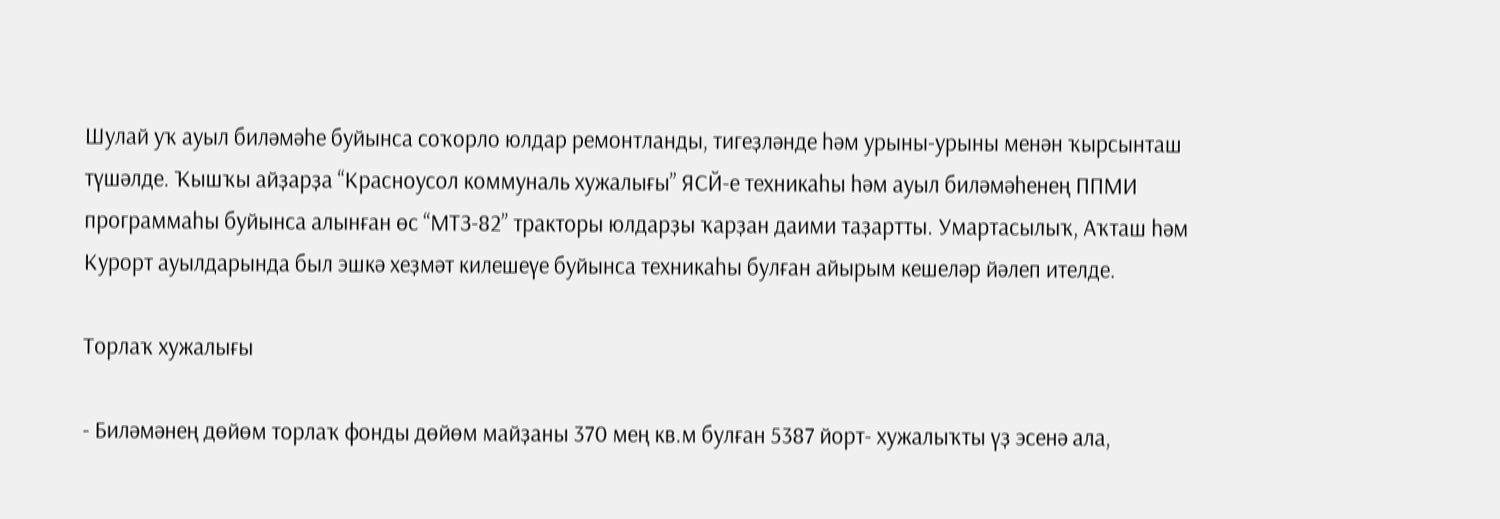Шулай уҡ ауыл биләмәһе буйынса соҡорло юлдар ремонтланды, тигеҙләнде һәм урыны-урыны менән ҡырсынташ түшәлде. Ҡышҡы айҙарҙа “Красноусол коммуналь хужалығы” ЯСЙ-е техникаһы һәм ауыл биләмәһенең ППМИ программаһы буйынса алынған өс “МТЗ-82” тракторы юлдарҙы ҡарҙан даими таҙартты. Умартасылыҡ, Аҡташ һәм Курорт ауылдарында был эшкә хеҙмәт килешеүе буйынса техникаһы булған айырым кешеләр йәлеп ителде.

Торлаҡ хужалығы

- Биләмәнең дөйөм торлаҡ фонды дөйөм майҙаны 370 мең кв.м булған 5387 йорт- хужалыҡты үҙ эсенә ала,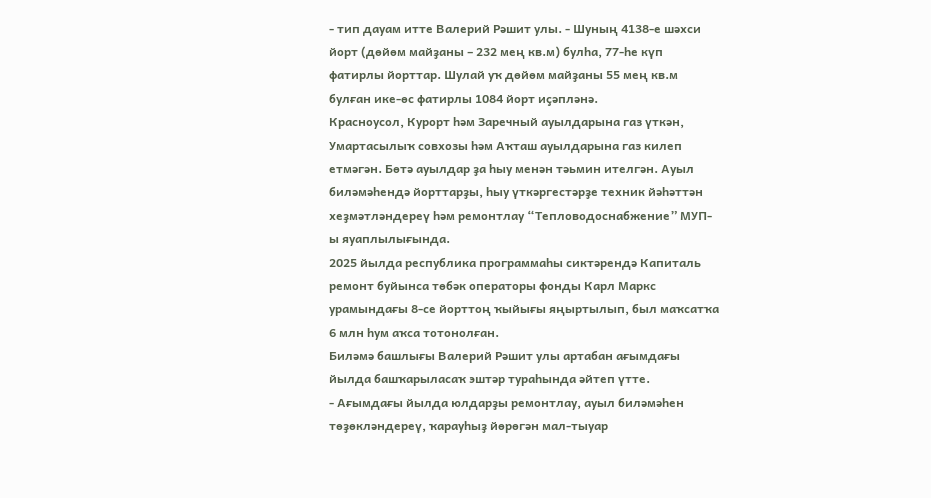- тип дауам итте Валерий Рәшит улы. - Шуның 4138-е шәхси йорт (дөйөм майҙаны – 232 мең кв.м) булһа, 77-һе күп фатирлы йорттар. Шулай уҡ дөйөм майҙаны 55 мең кв.м булған ике-өс фатирлы 1084 йорт иҫәпләнә.
Красноусол, Курорт һәм Заречный ауылдарына газ үткән, Умартасылыҡ совхозы һәм Аҡташ ауылдарына газ килеп етмәгән. Бөтә ауылдар ҙа һыу менән тәьмин ителгән. Ауыл биләмәһендә йорттарҙы, һыу үткәргестәрҙе техник йәһәттән хеҙмәтләндереү һәм ремонтлау “Тепловодоснабжение” МУП-ы яуаплылығында.
2025 йылда республика программаһы сиктәрендә Капиталь ремонт буйынса төбәк операторы фонды Карл Маркс урамындағы 8-се йорттоң ҡыйығы яңыртылып, был маҡсатҡа 6 млн һум аҡса тотонолған.
Биләмә башлығы Валерий Рәшит улы артабан ағымдағы йылда башҡарыласаҡ эштәр тураһында әйтеп үтте.
- Ағымдағы йылда юлдарҙы ремонтлау, ауыл биләмәһен төҙөкләндереү, ҡарауһыҙ йөрөгән мал-тыуар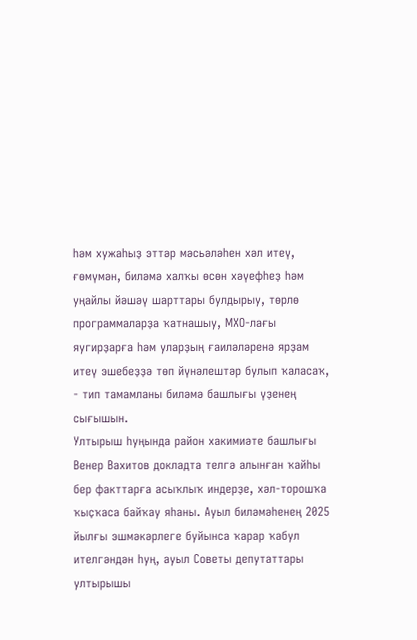һәм хужаһыҙ эттәр мәсьәләһен хәл итеү, ғөмүмән, биләмә халҡы өсөн хәүефһеҙ һәм уңайлы йәшәү шарттары булдырыу, төрлө программаларҙа ҡатнашыу, МХО-лағы яугирҙарға һәм уларҙың ғаиләләренә ярҙам итеү эшебеҙҙә төп йүнәлештәр булып ҡаласаҡ, - тип тамамланы биләмә башлығы үҙенең сығышын.
Ултырыш һуңында район хакимиәте башлығы Венер Вахитов докладта телгә алынған ҡайһы бер факттарға асыҡлыҡ индерҙе, хәл-торошҡа ҡыҫҡаса байҡау яһаны. Ауыл биләмәһенең 2025 йылғы эшмәкәрлеге буйынса ҡарар ҡабул ителгәндән һуң, ауыл Советы депутаттары ултырышы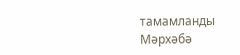тамамланды
Мәрхәбә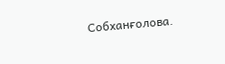Собханғолова.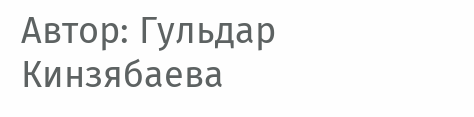Автор: Гульдар Кинзябаева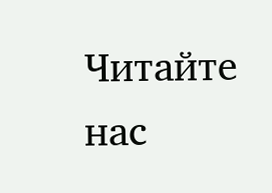Читайте нас